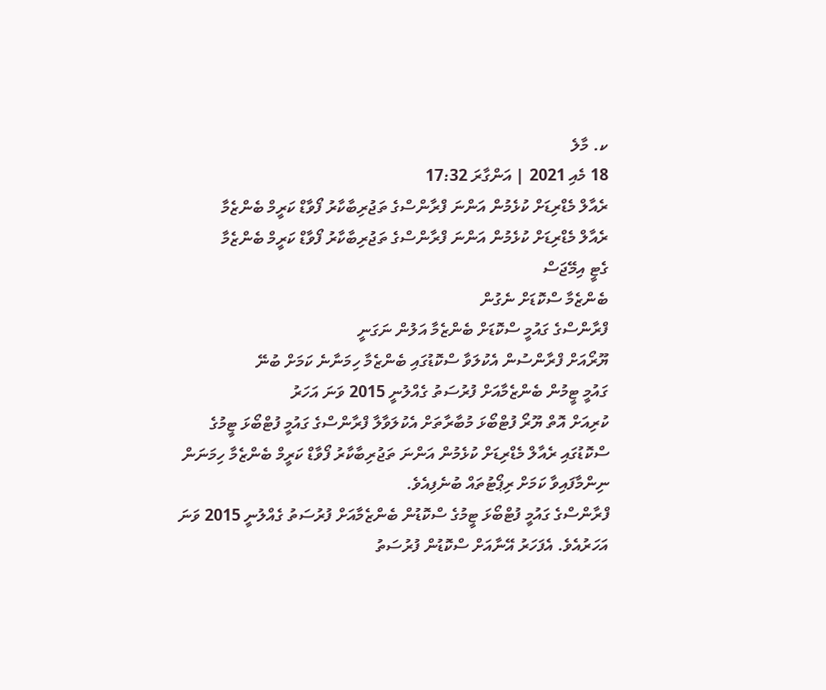ކ. މާލެ
18 މެއި 2021 | އަންގާރަ 17:32
ރެއާލް މެޑްރިޑަށް ކުޅެމުން އަންނަ ފްރާންސްގެ ތަޖުރިބާކާރު ފޯވާޑް ކަރީމް ބެންޒެމާ
ރެއާލް މެޑްރިޑަށް ކުޅެމުން އަންނަ ފްރާންސްގެ ތަޖުރިބާކާރު ފޯވާޑް ކަރީމް ބެންޒެމާ
ގެޓީ އިމޭޖަސް
ބެންޒެމާ ސްކޮޑަށް ނެގުން
ފްރާންސްގެ ގައުމީ ސްކޮޑަށް ބެންޒެމާ އަލުން ނަގަނީ
ޔޫރޯއަށް ފްރާންސުން އެކުލަވާ ސްކޮޑުގައި ބެންޒެމާ ހިމަނާނެ ކަމަށް ބުނޭ
ގައުމީ ޓީމުން ބެންޒެމާއަށް ފުރުސަތު ގެއްލުނީ 2015 ވަނަ އަހަރު
ކުރިއަށް އޮތް ޔޫރޯ ފުޓްބޯޅަ މުބާރާތަށް އެކުލަވާލާ ފްރާންސްގެ ގައުމީ ފުޓްބޯޅަ ޓީމުގެ ސްކޮޑުގައި ރެއާލް މެޑްރިޑަށް ކުޅެމުން އަންނަ ތަޖުރިބާކާރު ފޯވާޑް ކަރީމް ބެންޒެމާ ހިމަނަން ނިންމާފައިވާ ކަމަށް ރިޕޯޓުތައް ބުނެފިއެވެ.
ފްރާންސްގެ ގައުމީ ފުޓްބޯޅަ ޓީމުގެ ސްކޮޑުން ބެންޒެމާއަށް ފުރުސަތު ގެއްލުނީ 2015 ވަނަ އަހަރުއެވެ. އެފަހަރު އޭނާއަށް ސްކޮޑުން ފުރުސަތު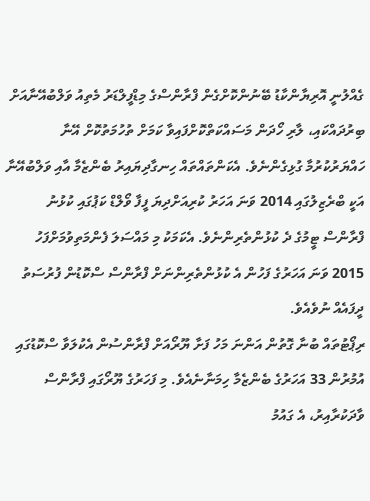ގެއްލުނީ އޮރިޔާންކާޑު ބޭނުންކޮށްގެން ފްރާންސްގެ މިޑްފީލްޑަރު މެތިއު ވަލްބުއޭނާއަށް ބިރުދައްކައި، ލާރި ހޯދަން މަސައްކަތްކޮށްފައިވާ ކަމަށް ތުހުމަތުކޮށް އޭނާ ހައްޔަރުކުރުމާ ގުޅިގެންނެވެ. އެކަންތައްތައް ހިނގާދިޔައިރު ބެންޒެމާ އާއި ވަލްބުއޭނާ އަކީ ބްރެޒިލުގައި 2014 ވަނަ އަހަރު ކުރިއަށްދިޔަ ފީފާ ވޯލްޑް ކަޕުގައި ކުޅުނު ފްރާންސް ޓީމުގެ ދެ ކުޅުންތެރިންނެވެ. އެކަމަކު މި މައްސަލަ ފެންމަތިވުމަށްފަހު 2015 ވަނަ އަހަރުގެ ފަހުން އެ ކުޅުންތެރިންނަށް ފްރާންސް ސްކޮޑުން ފުރުސަތު ދީފައެއް ނުވެއެވެ.
ރިޕޯޓުތައް ބުނާ ގޮތުން އަންނަ މަހު ފަށާ ޔޫރޯއަށް ފްރާންސުން އެކުލަވާ ސްކޮޑުގައި އުމުރުން 33 އަހަރުގެ ބެންޒެމާ ހިމަނާނެއެވެ. މި ފަހަރުގެ ޔޫރޯގައި ފްރާންސް ވާދަކުރާއިރު، އެ ގައުމު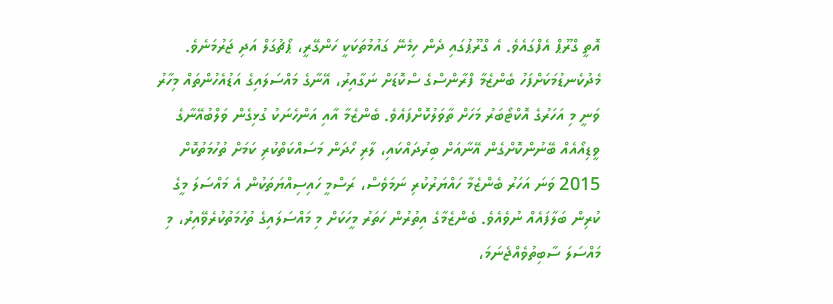އޮތީ ގްރޫޕް އެފްގައެވެ. އެ ގްރޫޕުގައި ދެން ހިމެނޭ ގައުމުތަކަކީ ހަންގޭރީ، ޕޯޗުގަލް އަދި ޖަރުމަނެވެ.
މެދުކެނޑުމަކަށްފަހު ބެންޒެމާ ފްރާންސްގެ ސްކޮޑަށް ނަގާއިރު، އޭނާގެ މައްސަލައިގެ އަޑުއެހުންތައް މިހާރު ވަނީ މި އަހަރުގެ އޮކްޓޯބަރު މަހަށް ތާވަލުކޮށްފައެވެ. ބެންޒެމާ އާއި އަންހެނަކު ގުޅިގެން ވަލްބުއޭނާގެ ވީޑިއޯއެއް ބޭނުންކޮށްގެން އޭނާއަށް ބިރުދައްކައި، ލާރި ހޯދަން މަސައްކަތްކުރި ކަމަށް ތުހުމަތުކޮށް 2015 ވަނަ އަހަރު ބެންޒެމާ ހައްޔަރުކުރި ނަމަވެސް، ރަސްމީ ހައިސިއްޔަތަކުން އެ މައްސަލަ މީގެ ކުރިން ބަލާފައެއް ނުވެއެވެ. ބެންޒެމާގެ އިތުރުން ހަތަރު މީހަކަށް މި މައްސަލައިގެ ތުހުމަތުކުރެވޭއިރު، މި މައްސަލަ ސާބިތުވެއްޖެނަމަ،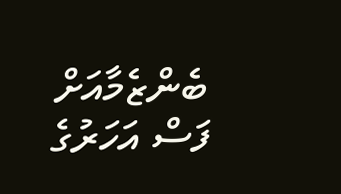ބެންޒެމާއަށް ފަސް އަހަރުގެ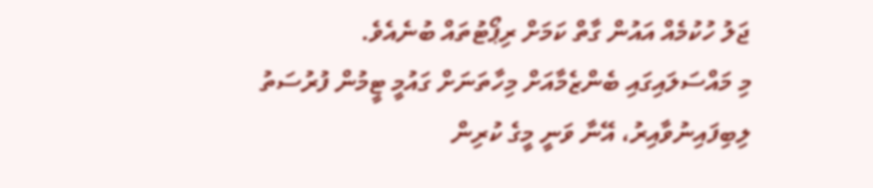ޖަލު ހުކުމެއް އައުން ގާތް ކަމަށް ރިޕޯޓުތައް ބުނެއެވެ.
މި މައްސަލައިގައި ބެންޒެމާއަށް މިހާތަނަށް ގައުމީ ޓީމުން ފުރުސަތު ލިބިފައިނުވާއިރު، އޭނާ ވަނީ މީގެ ކުރިން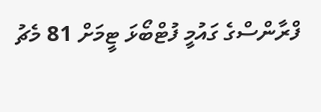ފްރާންސްގެ ގައުމީ ފުޓްބޯޅަ ޓީމަށް 81 މެޗު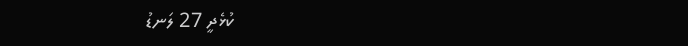ކުޅެދީ 27 ލަނޑު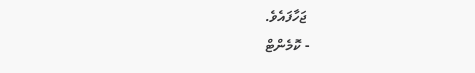ޖަހާފައެވެ.
- ކޮމެންޓް